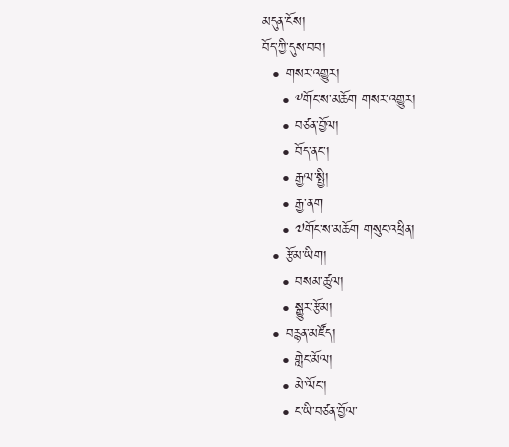མདུན་ངོས།
བོད་ཀྱི་དུས་བབ།
  • གསར་འགྱུར།
    • ༸གོང་ས་མཆོག གསར་འགྱུར།
    • བཙན་བྱོལ།
    • བོད་ནང་།
    • རྒྱལ་སྤྱི།
    • རྒྱ་ནག
    • ༧གོང་ས་མཆོག གསུང་འཕྲིན།
  • རྩོམ་ཡིག།
    • བསམ་ཚུལ།
    • སྒྱུར་རྩོམ།
  • བརྙན་མཛོད།
    • གླེང་མོལ།
    • མེ་ལོང་།
    • ང་ཡི་བཙན་བྱོལ་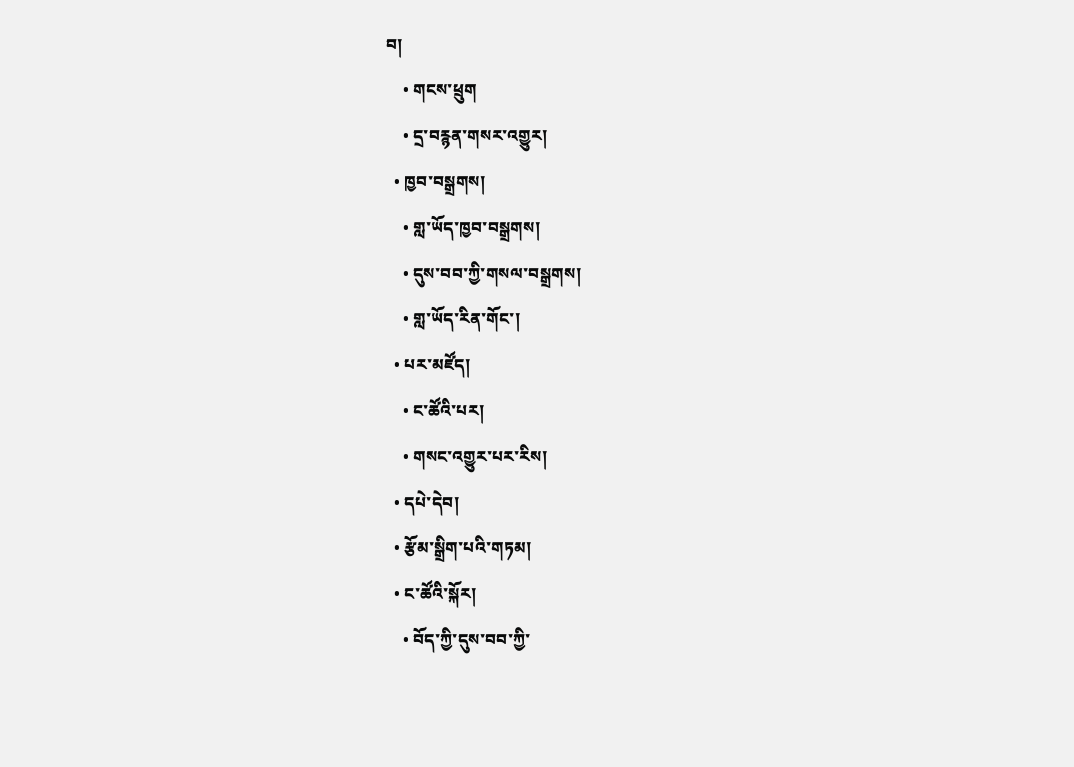བ།
    • གངས་ཕྲུག
    • དྲ་བརྙན་གསར་འགྱུར།
  • ཁྱབ་བསྒྲགས།
    • གླ་ཡོད་ཁྱབ་བསྒྲགས།
    • དུས་བབ་ཀྱི་གསལ་བསྒྲགས།
    • གླ་ཡོད་རིན་གོང་།
  • པར་མཛོད།
    • ང་ཚོའི་པར།
    • གསང་འགྱུར་པར་རིས།
  • དཔེ་དེབ།
  • རྩོམ་སྒྲིག་པའི་གཏམ།
  • ང་ཚོའི་སྐོར།
    • བོད་ཀྱི་དུས་བབ་ཀྱི་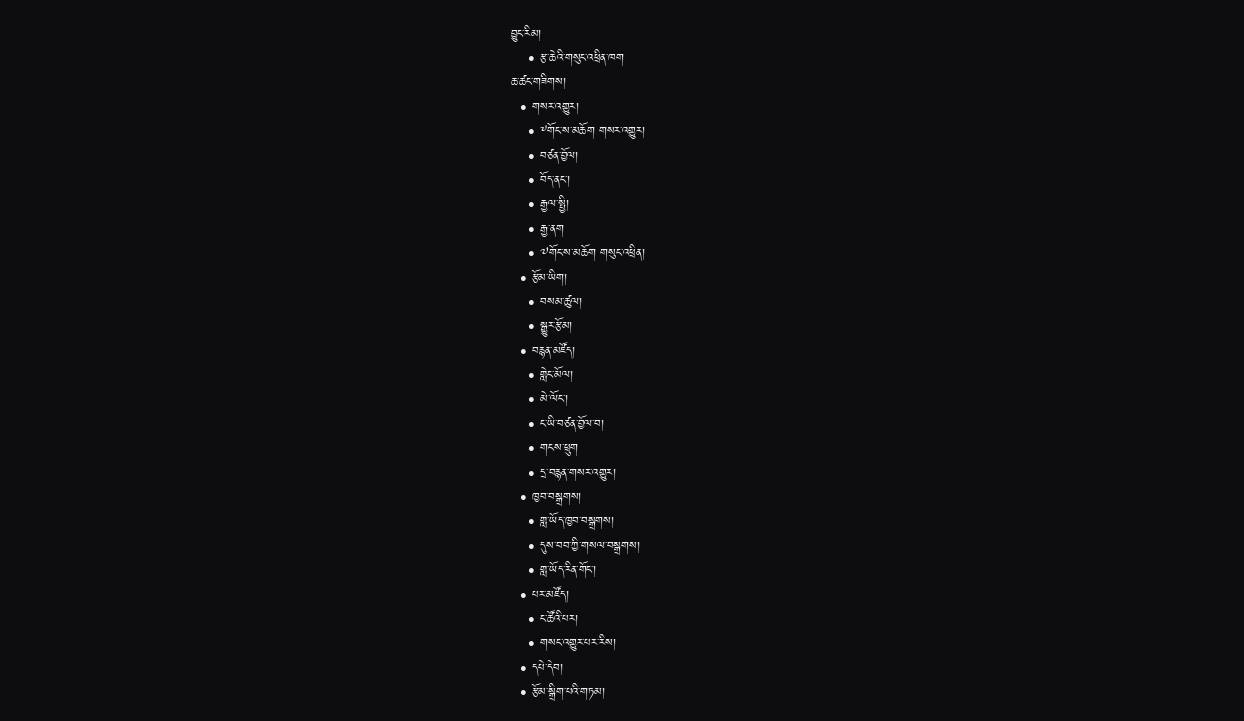བྱུང་རིམ།
    • རྩ་ཆེའི་གསུང་འཕྲིན་ཁག
ཆ་ཚང་གཟིགས།
  • གསར་འགྱུར།
    • ༸གོང་ས་མཆོག གསར་འགྱུར།
    • བཙན་བྱོལ།
    • བོད་ནང་།
    • རྒྱལ་སྤྱི།
    • རྒྱ་ནག
    • ༧གོང་ས་མཆོག གསུང་འཕྲིན།
  • རྩོམ་ཡིག།
    • བསམ་ཚུལ།
    • སྒྱུར་རྩོམ།
  • བརྙན་མཛོད།
    • གླེང་མོལ།
    • མེ་ལོང་།
    • ང་ཡི་བཙན་བྱོལ་བ།
    • གངས་ཕྲུག
    • དྲ་བརྙན་གསར་འགྱུར།
  • ཁྱབ་བསྒྲགས།
    • གླ་ཡོད་ཁྱབ་བསྒྲགས།
    • དུས་བབ་ཀྱི་གསལ་བསྒྲགས།
    • གླ་ཡོད་རིན་གོང་།
  • པར་མཛོད།
    • ང་ཚོའི་པར།
    • གསང་འགྱུར་པར་རིས།
  • དཔེ་དེབ།
  • རྩོམ་སྒྲིག་པའི་གཏམ།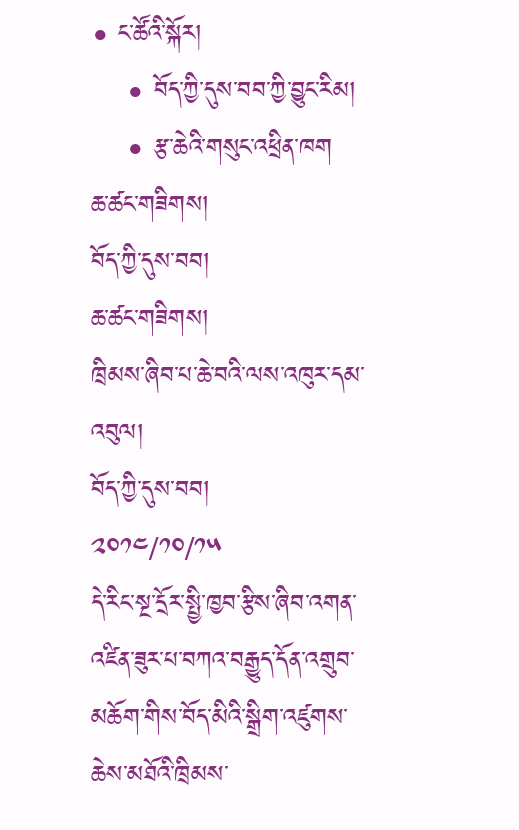• ང་ཚོའི་སྐོར།
    • བོད་ཀྱི་དུས་བབ་ཀྱི་བྱུང་རིམ།
    • རྩ་ཆེའི་གསུང་འཕྲིན་ཁག
ཆ་ཚང་གཟིགས།
བོད་ཀྱི་དུས་བབ།
ཆ་ཚང་གཟིགས།
ཁྲིམས་ཞིབ་པ་ཆེ་བའི་ལས་འཁུར་དམ་འབུལ།
བོད་ཀྱི་དུས་བབ།
༢༠༡༤/༡༠/༡༥
དེ་རིང་སྔ་དྲོར་སྤྱི་ཁྱབ་རྩིས་ཞིབ་འགན་འཛིན་ཟུར་པ་བཀའ་བརྒྱུད་དོན་འགྲུབ་མཆོག་གིས་བོད་མིའི་སྒྲིག་འཛུགས་ཆེས་མཐོའི་ཁྲིམས་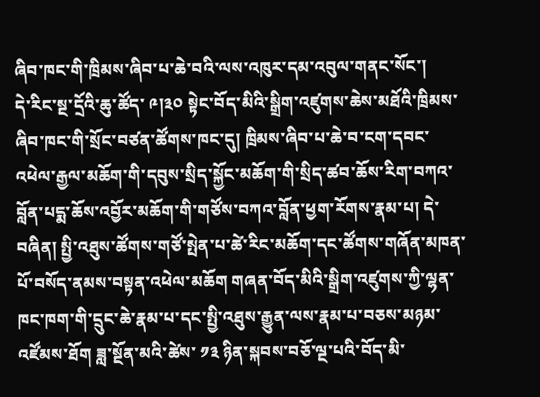ཞིབ་ཁང་གི་ཁྲིམས་ཞིབ་པ་ཆེ་བའི་ལས་འཁུར་དམ་འབུལ་གནང་སོང་།
དེ་རིང་སྔ་དྲོའི་ཆུ་ཚོད་ ༩།༣༠ སྟེང་བོད་མིའི་སྒྲིག་འཛུགས་ཆེས་མཐོའི་ཁྲིམས་ཞིབ་ཁང་གི་སྲོང་བཙན་ཚོགས་ཁང་དུ། ཁྲིམས་ཞིབ་པ་ཆེ་བ་ངག་དབང་འཕེལ་རྒྱལ་མཆོག་གི་དབུས་སྲིད་སྐྱོང་མཆོག་གི་སྲིད་ཚབ་ཆོས་རིག་བཀའ་བློན་པདྨ་ཆོས་འབྱོར་མཆོག་གི་གཙོས་བཀའ་བློན་ཕྱག་རོགས་རྣམ་པ། དེ་བཞིན། སྤྱི་འཐུས་ཚོགས་གཙོ་སྤེན་པ་ཚེ་རིང་མཆོག་དང་ཚོགས་གཞོན་མཁན་པོ་བསོད་ནམས་བསྟན་འཕེལ་མཆོག གཞན་བོད་མིའི་སྒྲིག་འཛུགས་ཀྱི་ལྷན་ཁང་ཁག་གི་དྲུང་ཆེ་རྣམ་པ་དང་སྤྱི་འཐུས་རྒྱུན་ལས་རྣམ་པ་བཅས་མཉམ་འཛོམས་ཐོག ཟླ་སྔོན་མའི་ཚེས་ ༡༣ ཉིན་སྐབས་བཅོ་ལྔ་པའི་བོད་མི་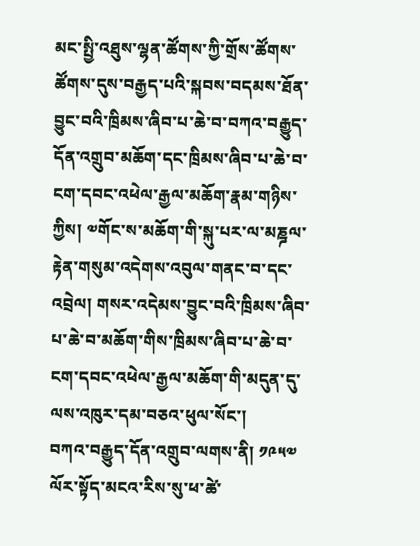མང་སྤྱི་འཐུས་ལྷན་ཚོགས་ཀྱི་གྲོས་ཚོགས་ཚོགས་དུས་བརྒྱད་པའི་སྐབས་བདམས་ཐོན་བྱུང་བའི་ཁྲིམས་ཞིབ་པ་ཆེ་བ་བཀའ་བརྒྱུད་དོན་འགྲུབ་མཆོག་དང་ཁྲིམས་ཞིབ་པ་ཆེ་བ་ངག་དབང་འཕེལ་རྒྱལ་མཆོག་རྣམ་གཉིས་ཀྱིས། ༧གོང་ས་མཆོག་གི་སྐུ་པར་ལ་མཎྜལ་རྟེན་གསུམ་འདེགས་འབུལ་གནང་བ་དང་འབྲེལ། གསར་འདེམས་བྱུང་བའི་ཁྲིམས་ཞིབ་པ་ཆེ་བ་མཆོག་གིས་ཁྲིམས་ཞིབ་པ་ཆེ་བ་ངག་དབང་འཕེལ་རྒྱལ་མཆོག་གི་མདུན་དུ་ལས་འཁུར་དམ་བཅའ་ཕུལ་སོང་།
བཀའ་བརྒྱུད་དོན་འགྲུབ་ལགས་ནི། ༡༩༥༧ ལོར་སྟོད་མངའ་རིས་སུ་ཕ་ཚེ་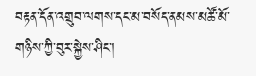བརྟན་དོན་འགྲུབ་ལགས་དང་མ་བསོད་ནམས་མཚོ་མོ་གཉིས་ཀྱི་བུར་སྐྱེས་ཤིང་།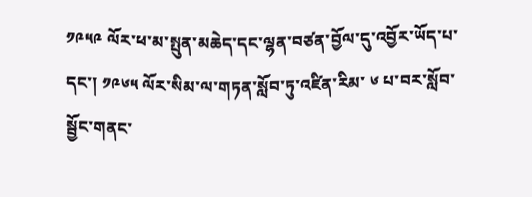༡༩༥༩ ལོར་ཕ་མ་སྤུན་མཆེད་དང་ལྷན་བཙན་བྱོལ་དུ་འབྱོར་ཡོད་པ་དང་། ༡༩༦༥ ལོར་སིམ་ལ་གཏན་སློབ་ཏུ་འཛིན་རིམ་ ༦ པ་བར་སློབ་སྦྱོང་གནང་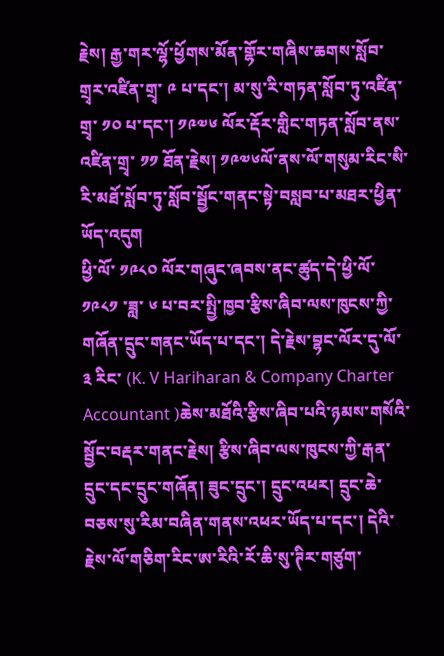རྗེས། རྒྱ་གར་ལྷོ་ཕྱོགས་མོན་གྷོར་གཞིས་ཆགས་སློབ་གྲྭར་འཛིན་གྲྭ་ ༩ པ་དང་། མ་སུ་རི་གཏན་སློབ་ཏུ་འཛིན་གྲྭ་ ༡༠ པ་དང་། ༡༩༧༦ ལོར་རྡོར་གླིང་གཏན་སློབ་ནས་འཛིན་གྲྭ་ ༡༡ ཐོན་རྗེས། ༡༩༧༦ལོ་ནས་ལོ་གསུམ་རིང་སི་རི་མཐོ་སློབ་ཏུ་སློབ་སྦྱོང་གནང་སྟེ་བསླབ་པ་མཐར་ཕྱིན་ཡོད་འདུག
ཕྱི་ལོ་ ༡༩༨༠ ལོར་གཞུང་ཞབས་ནང་ཚུད་དེ་ཕྱི་ལོ་ ༡༩༨༡ ་ཟླ་ ༦ པ་བར་སྤྱི་ཁྱབ་རྩིས་ཞིབ་ལས་ཁུངས་ཀྱི་གཞོན་དྲུང་གནང་ཡོད་པ་དང་། དེ་རྗེས་བྷང་ལོར་དུ་ལོ་ ༣ རིང་ (K. V Hariharan & Company Charter Accountant )ཆེས་མཐོའི་རྩིས་ཞིབ་པའི་ཉམས་གསོའི་སྦྱོང་བརྡར་གནང་རྗེས། རྩིས་ཞིབ་ལས་ཁུངས་ཀྱི་རྒན་དྲུང་དང་དྲུང་གཞོན། ཟུང་དྲུང་། དྲུང་འཕར། དྲུང་ཆེ་བཅས་སུ་རིམ་བཞིན་གནས་འཕར་ཡོད་པ་དང་། དེའི་རྗེས་ལོ་གཅིག་རིང་ཨ་རིའི་རོ་ཆི་སུ་ཊིར་གཙུག་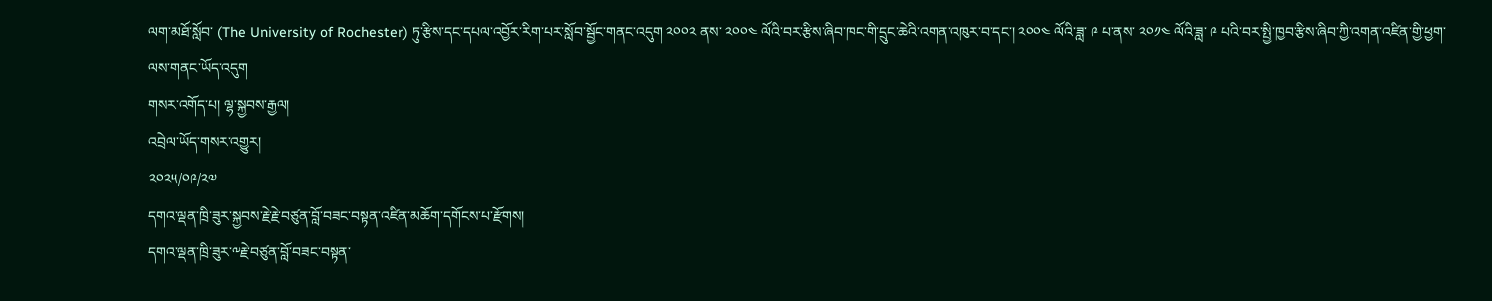ལག་མཐོ་སློབ་ (The University of Rochester) ཏུ་རྩིས་དང་དཔལ་འབྱོར་རིག་པར་སློབ་སྦྱོང་གནང་འདུག ༢༠༠༢ ནས་ ༢༠༠༤ ལོའི་བར་རྩིས་ཞིབ་ཁང་གི་དྲུང་ཆེའི་འགན་འཁུར་བ་དང་། ༢༠༠༤ ལོའི་ཟླ་ ༩ པ་ནས་ ༢༠༡༤ ལོའི་ཟླ་ ༩ པའི་བར་སྤྱི་ཁྱབ་རྩིས་ཞིབ་ཀྱི་འགན་འཛིན་གྱི་ཕྱག་ལས་གནང་ཡོད་འདུག
གསར་འགོད་པ། ལྷ་སྐྱབས་རྒྱལ།
འབྲེལ་ཡོད་གསར་འགྱུར།
༢༠༢༥/༠༩/༢༧
དགའ་ལྡན་ཁྲི་ཟུར་སྐྱབས་རྗེ་རྗེ་བཙུན་བློ་བཟང་བསྟན་འཛིན་མཆོག་དགོངས་པ་རྫོགས།
དགའ་ལྡན་ཁྲི་ཟུར་༸རྗེ་བཙུན་བློ་བཟང་བསྟན་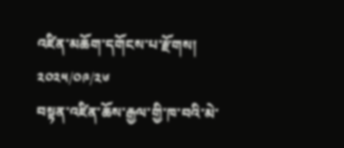འཛིན་མཆོག་དགོངས་པ་རྫོགས།
༢༠༢༥/༠༩/༢༦
བསྟན་འཛིན་ཆོས་རྒྱལ་གྱི་ཁ་བའི་མེ་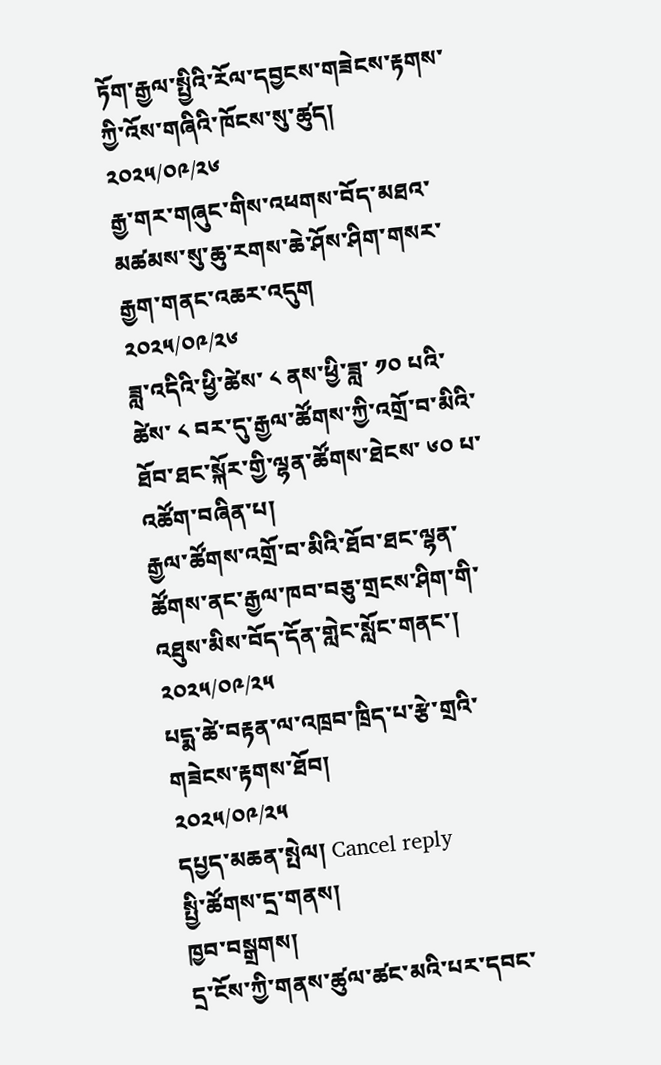ཏོག་རྒྱལ་སྤྱིའི་རོལ་དབྱངས་གཟེངས་རྟགས་ཀྱི་འོས་གཞིའི་ཁོངས་སུ་ཚུད།
༢༠༢༥/༠༩/༢༦
རྒྱ་གར་གཞུང་གིས་འཕགས་བོད་མཐའ་མཚམས་སུ་ཆུ་རགས་ཆེ་ཤོས་ཤིག་གསར་རྒྱག་གནང་འཆར་འདུག
༢༠༢༥/༠༩/༢༦
ཟླ་འདིའི་ཕྱི་ཚེས་ ༨ ནས་ཕྱི་ཟླ་ ༡༠ པའི་ཚེས་ ༨ བར་དུ་རྒྱལ་ཚོགས་ཀྱི་འགྲོ་བ་མིའི་ཐོབ་ཐང་སྐོར་གྱི་ལྷན་ཚོགས་ཐེངས་ ༦༠ པ་འཚོག་བཞིན་པ།
རྒྱལ་ཚོགས་འགྲོ་བ་མིའི་ཐོབ་ཐང་ལྷན་ཚོགས་ནང་རྒྱལ་ཁབ་བཅུ་གྲངས་ཤིག་གི་འཐུས་མིས་བོད་དོན་གླེང་སློང་གནང་།
༢༠༢༥/༠༩/༢༥
པདྨ་ཚེ་བརྟན་ལ་འཁྲབ་ཁྲིད་པ་རྩེ་གྲའི་གཟེངས་རྟགས་ཐོབ།
༢༠༢༥/༠༩/༢༥
དཔྱད་མཆན་སྤེལ། Cancel reply
སྤྱི་ཚོགས་དྲ་གནས།
ཁྱབ་བསྒྲགས།
དྲ་ངོས་ཀྱི་གནས་ཚུལ་ཚང་མའི་པར་དབང་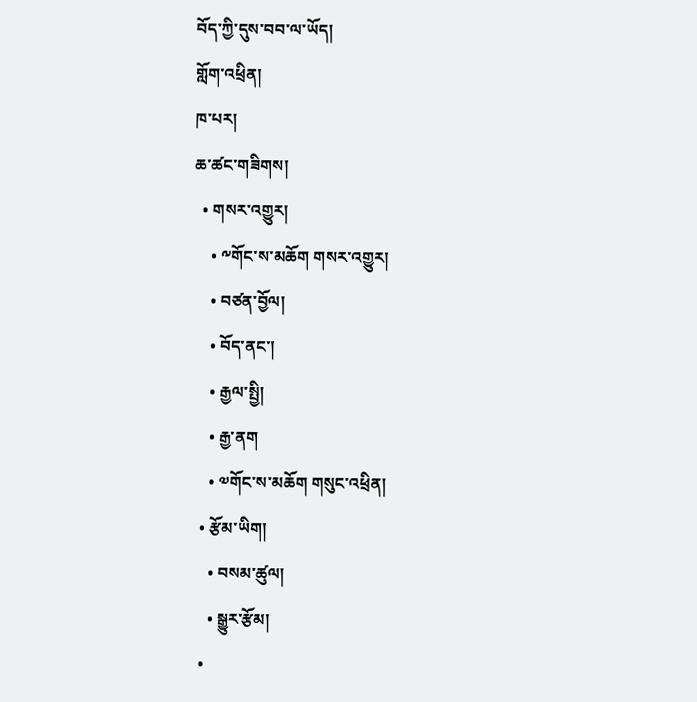བོད་ཀྱི་དུས་བབ་ལ་ཡོད།
གློག་འཕྲིན།
ཁ་པར།
ཆ་ཚང་གཟིགས།
  • གསར་འགྱུར།
    • ༸གོང་ས་མཆོག གསར་འགྱུར།
    • བཙན་བྱོལ།
    • བོད་ནང་།
    • རྒྱལ་སྤྱི།
    • རྒྱ་ནག
    • ༧གོང་ས་མཆོག གསུང་འཕྲིན།
  • རྩོམ་ཡིག།
    • བསམ་ཚུལ།
    • སྒྱུར་རྩོམ།
  •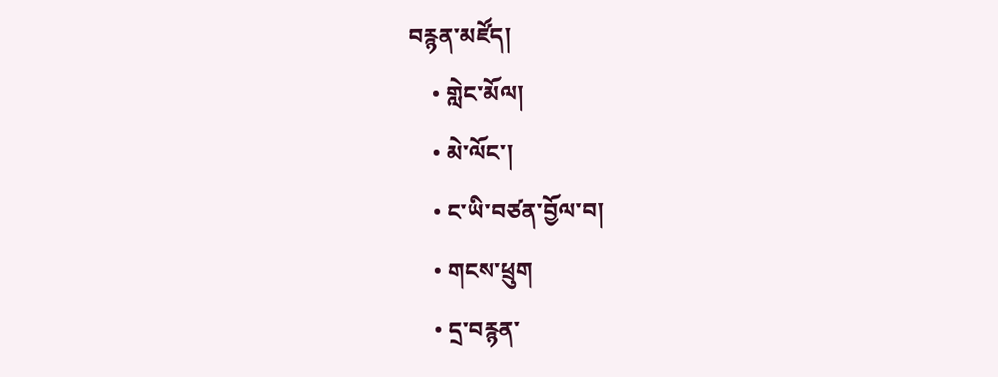བརྙན་མཛོད།
    • གླེང་མོལ།
    • མེ་ལོང་།
    • ང་ཡི་བཙན་བྱོལ་བ།
    • གངས་ཕྲུག
    • དྲ་བརྙན་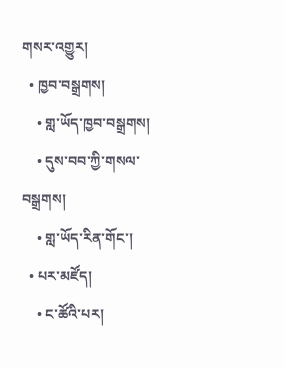གསར་འགྱུར།
  • ཁྱབ་བསྒྲགས།
    • གླ་ཡོད་ཁྱབ་བསྒྲགས།
    • དུས་བབ་ཀྱི་གསལ་བསྒྲགས།
    • གླ་ཡོད་རིན་གོང་།
  • པར་མཛོད།
    • ང་ཚོའི་པར།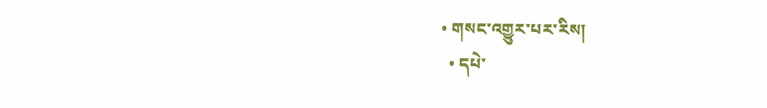• གསང་འགྱུར་པར་རིས།
  • དཔེ་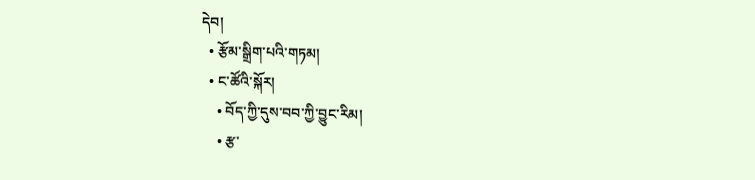དེབ།
  • རྩོམ་སྒྲིག་པའི་གཏམ།
  • ང་ཚོའི་སྐོར།
    • བོད་ཀྱི་དུས་བབ་ཀྱི་བྱུང་རིམ།
    • རྩ་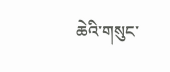ཆེའི་གསུང་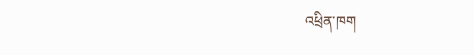འཕྲིན་ཁག